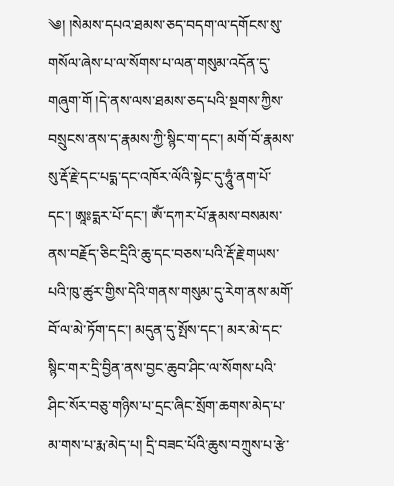༄། །སེམས་དཔའ་ཐམས་ཅད་བདག་ལ་དགོངས་སུ་གསོལ་ཞེས་པ་ལ་སོགས་པ་ལན་གསུམ་འདོན་དུ་གཞུག་གོ །དེ་ནས་ལས་ཐམས་ཅད་པའི་སྔགས་ཀྱིས་བསྲུངས་ནས་ད་རྣམས་ཀྱི་སྙིང་ག་དང་། མགོ་བོ་རྣམས་སུ་རྡོ་རྗེ་དང་པདྨ་དང་འཁོར་ལོའི་སྟེང་དུ་ཧཱུཾ་ནག་པོ་དང་། ཨཱཿདྨར་པོ་དང་། ཨོཾ་དཀར་པོ་རྣམས་བསམས་ནས་བརྗོད་ཅིང་དྲིའི་ཆུ་དང་བཅས་པའི་རྡོ་རྗེ་གཡས་པའི་ཁུ་ཚུར་གྱིས་དེའི་གནས་གསུམ་དུ་རེག་ནས་མགོ་བོ་ལ་མེ་ཏོག་དང་། མདུན་དུ་སྤོས་དང་། མར་མེ་དང་སྙིང་གར་དྲི་བྱིན་ནས་བྱང་ཆུབ་ཤིང་ལ་སོགས་པའི་ཤིང་སོར་བཅུ་གཉིས་པ་དྲང་ཞིང་སྲོག་ཆགས་མེད་པ་མ་གས་པ་རྨ་མེད་པ། དྲི་བཟང་པོའི་ཆུས་བཀྲུས་པ་རྩེ་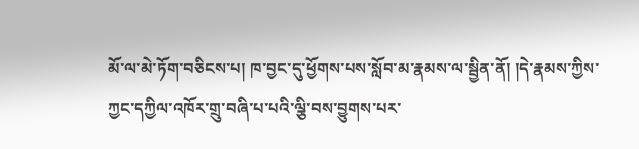མོ་ལ་མེ་ཏོག་བཅིངས་པ། ཁ་བྱང་དུ་ཕྱོགས་པས་སློབ་མ་རྣམས་ལ་སྦྱིན་ནོ། །དེ་རྣམས་ཀྱིས་ཀྱང་དཀྱིལ་འཁོར་གྲུ་བཞི་པ་པའི་ལྕི་བས་བྱུགས་པར་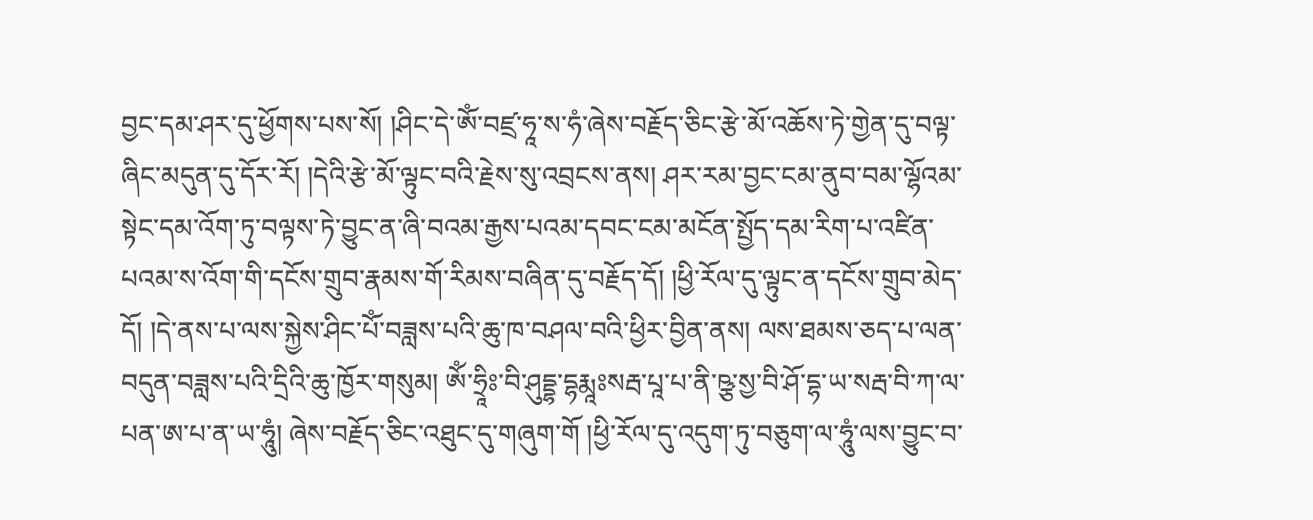བྱང་དམ་ཤར་དུ་ཕྱོགས་པས་སོ། །ཤིང་དེ་ཨོཾ་བཛྲ་ཧཱ་ས་ཧཾ་ཞེས་བརྗོད་ཅིང་རྩེ་མོ་འཆོས་ཏེ་གྱེན་དུ་བལྟ་ཞིང་མདུན་དུ་དོར་རོ། །དེའི་རྩེ་མོ་ལྟུང་བའི་རྗེས་སུ་འབྲངས་ནས། ཤར་རམ་བྱང་ངམ་ནུབ་བམ་ལྷོའམ་སྟེང་དམ་འོག་ཏུ་བལྟས་ཏེ་བྱུང་ན་ཞི་བའམ་རྒྱས་པའམ་དབང་ངམ་མངོན་སྤྱོད་དམ་རིག་པ་འཛིན་པའམ་ས་འོག་གི་དངོས་གྲུབ་རྣམས་གོ་རིམས་བཞིན་དུ་བརྗོད་དོ། །ཕྱི་རོལ་དུ་ལྟུང་ན་དངོས་གྲུབ་མེད་དོ། །དེ་ནས་པ་ལས་སྐྱེས་ཤིང་པོཾ་བཟླས་པའི་ཆུ་ཁ་བཤལ་བའི་ཕྱིར་བྱིན་ནས། ལས་ཐམས་ཅད་པ་ལན་བདུན་བཟླས་པའི་དྲིའི་ཆུ་ཁྱོར་གསུམ། ཨོཾ་ཧྲཱིཿ་བི་ཤུདྡྷ་དྷརྨཱཿསརྦ་པཱ་པ་ནི་ཥྩ་སྱ་བི་ཤོ་དྷ་ཡ་སརྦ་བི་ཀ་ལ་པན་ཨ་པ་ན་ཡ་ཧཱུཾ། ཞེས་བརྗོད་ཅིང་འཐུང་དུ་གཞུག་གོ །ཕྱི་རོལ་དུ་འདུག་ཏུ་བཅུག་ལ་ཧཱུཾ་ལས་བྱུང་བ་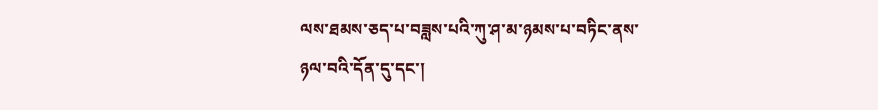ལས་ཐམས་ཅད་པ་བཟླས་པའི་ཀུ་ཤ་མ་ཉམས་པ་བཏིང་ནས་ཉལ་བའི་དོན་དུ་དང་།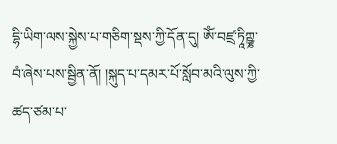དྷི་ཡིག་ལས་སྐྱེས་པ་གཅིག་སྡས་ཀྱི་དོན་དུ། ཨོཾ་བཛྲ་ཏཱིཀྵྞ་བཾ་ཞེས་པས་སྦྱིན་ནོ། །སྐུད་པ་དམར་པོ་སློབ་མའི་ལུས་ཀྱི་ཚད་ཙམ་པ་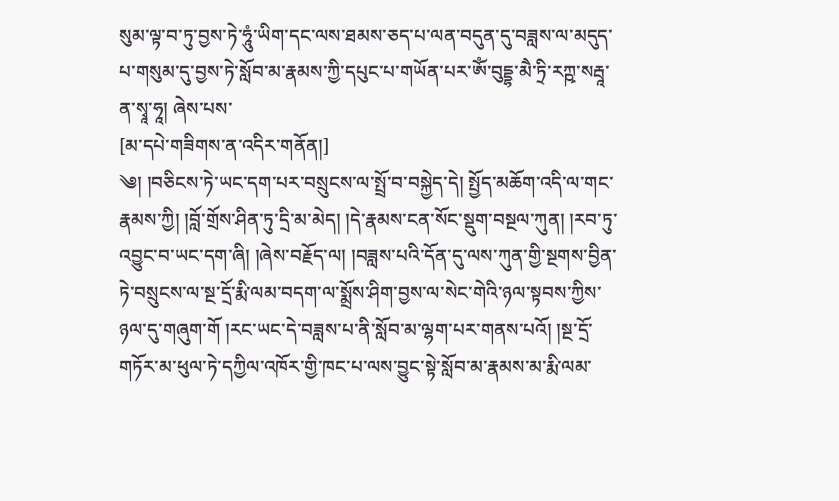སུམ་ལྟ་བ་ཏུ་བྱས་ཏེ་ཧཱུཾ་ཡིག་དང་ལས་ཐམས་ཅད་པ་ལན་བདུན་དུ་བཟླས་ལ་མདུད་པ་གསུམ་དུ་བྱས་ཏེ་སློབ་མ་རྣམས་ཀྱི་དཔུང་པ་གཡོན་པར་ཨོཾ་བུདྡྷ་མཻ་ཏྲི་རཀྵ་སརྦཱ་ན་སྭཱ་ཧཱ། ཞེས་པས་
[མ་དཔེ་གཟིགས་ན་འདིར་གནོན།]
༄། །བཅིངས་ཏེ་ཡང་དག་པར་བསྲུངས་ལ་སྤྲོ་བ་བསྐྱེད་དེ། སྤྱོད་མཆོག་འདི་ལ་གང་རྣམས་ཀྱི། །བློ་གྲོས་ཤིན་ཏུ་དྲི་མ་མེད། །དེ་རྣམས་ངན་སོང་སྡུག་བསྔལ་ཀུན། །རབ་ཏུ་འབྱུང་བ་ཡང་དག་ཞི། །ཞེས་བརྗོད་ལ། །བཟླས་པའི་དོན་དུ་ལས་ཀུན་གྱི་སྔགས་བྱིན་ཏེ་བསྲུངས་ལ་སྔ་དྲོ་རྨི་ལམ་བདག་ལ་སྨྲོས་ཤིག་བྱས་ལ་སེང་གེའི་ཉལ་སྟབས་ཀྱིས་ཉལ་དུ་གཞུག་གོ །རང་ཡང་དེ་བཟླས་པ་ནི་སློབ་མ་ལྷག་པར་གནས་པའོ། །སྔ་དྲོ་གཏོར་མ་ཕུལ་ཏེ་དཀྱིལ་འཁོར་གྱི་ཁང་པ་ལས་བྱུང་སྟེ་སློབ་མ་རྣམས་མ་རྨི་ལམ་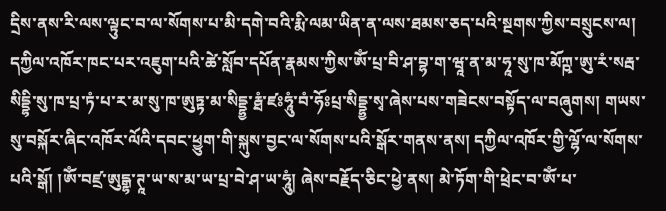དྲིས་ནས་རི་ལས་ལྟུང་བ་ལ་སོགས་པ་མི་དགེ་བའི་རྨི་ལམ་ཡིན་ན་ལས་ཐམས་ཅད་པའི་སྔགས་ཀྱིས་བསྲུངས་ལ། དཀྱིལ་འཁོར་ཁང་པར་འཇུག་པའི་ཚེ་སློབ་དཔོན་རྣམས་ཀྱིས་ཨོཾ་པྲ་བི་ཤ་བྷ་ག་ཝཱ་ན་མ་ཧཱ་སུ་ཁ་མོཀྵ་ཨུ་རཾ་སརྦ་སིདྡྷི་སུ་ཁ་པྲ་ཏཾ་པ་ར་མ་སུ་ཁ་ཨུཏྟ་མ་སིདྡྷྱ་རྠཾ་ཛཿཧཱུཾ་བཾ་ཧོཿཔྲ་སིདྡྷྱ་སྭ་ཞེས་པས་གཟེངས་བསྟོད་ལ་བཞུགས། གཡས་སུ་བསྐོར་ཞིང་འཁོར་ལོའི་དབང་ཕྱུག་གི་སྐུས་བྱང་ལ་སོགས་པའི་སྒོར་གནས་ནས། དཀྱིལ་འཁོར་གྱི་ལྷོ་ལ་སོགས་པའི་སྒོ། །ཨོཾ་བཛྲ་ཨུདྒྷ་ཊཱ་ཡ་ས་མ་ཡ་པྲ་བེ་ཤ་ཡ་ཧཱུཾ། ཞེས་བརྗོད་ཅིང་ཕྱེ་ནས། མེ་ཏོག་གི་ཕྲེང་བ་ཨོཾ་པ་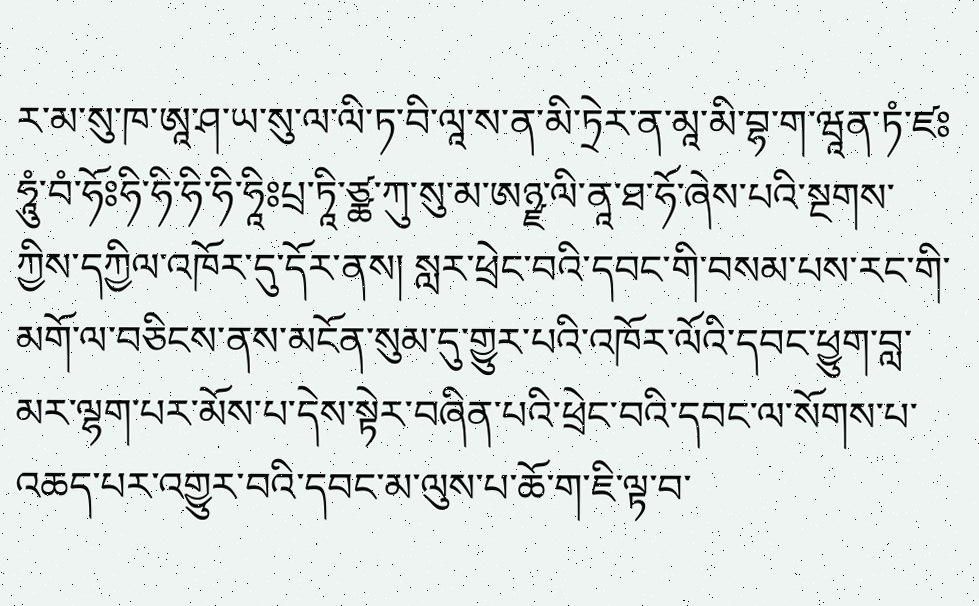ར་མ་སུ་ཁ་ཨཱ་ཤ་ཡ་སུ་ལ་ལི་ཏ་བི་ལཱ་ས་ན་མི་ཏྲེར་ན་མཱ་མི་བྷ་ག་ཝཱན་ཏཾ་ཛཿཧཱུཾ་བཾ་ཧོཿཧི་ཧི་ཧི་ཧི་ཧཱིཿཔྲ་ཏཱི་ཙྪ་ཀུ་སུ་མ་ཨཉྫ་ལི་ནཱ་ཐ་ཧོ་ཞེས་པའི་སྔགས་ཀྱིས་དཀྱིལ་འཁོར་དུ་དོར་ནས། སླར་ཕྲེང་བའི་དབང་གི་བསམ་པས་རང་གི་མགོ་ལ་བཅིངས་ནས་མངོན་སུམ་དུ་གྱུར་པའི་འཁོར་ལོའི་དབང་ཕྱུག་བླ་མར་ལྷག་པར་མོས་པ་དེས་སྟེར་བཞིན་པའི་ཕྲེང་བའི་དབང་ལ་སོགས་པ་འཆད་པར་འགྱུར་བའི་དབང་མ་ལུས་པ་ཆོ་ག་ཇི་ལྟ་བ་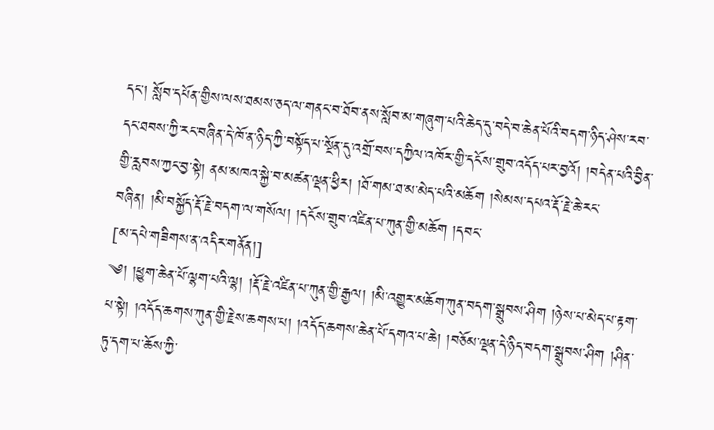དང་། སློབ་དཔོན་གྱིས་ལས་ཐམས་ཅད་ལ་གནང་བ་ཐོབ་ནས་སློབ་མ་གཞུག་པའི་ཆེད་དུ་བདེ་བ་ཆེན་པོའི་བདག་ཉིད་ཤེས་རབ་དང་ཐབས་ཀྱི་རང་བཞིན་དེ་ཁོ་ན་ཉིད་ཀྱི་བསྟོད་པ་སྔོན་དུ་འགྲོ་བས་དཀྱིལ་འཁོར་གྱི་དངོས་གྲུབ་འདོད་པར་བྱའོ། །བདེན་པའི་བྱིན་གྱི་རླབས་ཀྱང་བྱ་སྟེ། ནམ་མཁའ་སྐྱེ་བ་མཚན་ལྡན་ཕྱིར། །ཐོ་གམ་ཐ་མ་མེད་པའི་མཆོག །སེམས་དཔའ་རྡོ་རྗེ་ཆེ་རང་བཞིན། །མི་བསྐྱོད་རྡོ་རྗེ་བདག་ལ་གསོལ། །དངོས་གྲུབ་འཛིན་པ་ཀུན་གྱི་མཆོག །དབང་
[མ་དཔེ་གཟིགས་ན་འདིར་གནོན།]
༄། །ཕྱུག་ཆེན་པོ་ལྷག་པའི་ལྷ། །རྡོ་རྗེ་འཛིན་པ་ཀུན་གྱི་རྒྱལ། །མི་འགྱུར་མཆོག་ཀུན་བདག་སྒྲུབས་ཤིག །ཉེས་པ་མེད་པ་རྟག་པ་སྟེ། །འདོད་ཆགས་ཀུན་གྱི་རྗེས་ཆགས་པ། །འདོད་ཆགས་ཆེན་པོ་དགའ་པ་ཆེ། །བཅོམ་ལྡན་དེ་ཉིད་བདག་སྒྲུབས་ཤིག །ཤིན་ཏུ་དག་པ་ཆོས་ཀྱི་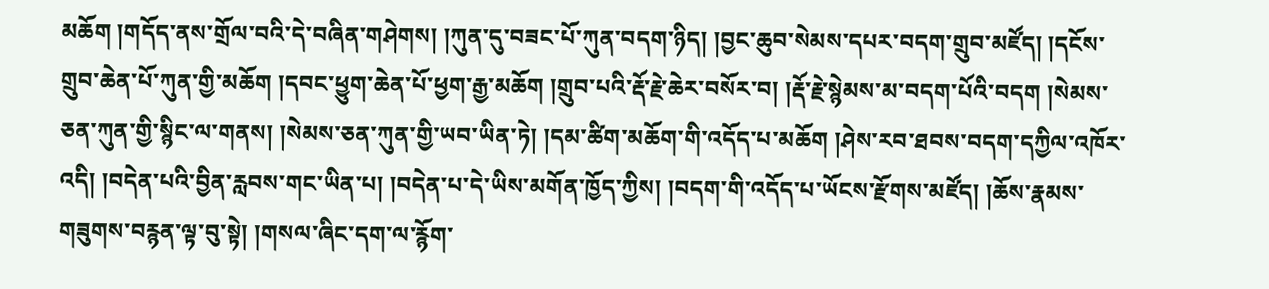མཆོག །གདོད་ནས་གྲོལ་བའི་དེ་བཞིན་གཤེགས། །ཀུན་དུ་བཟང་པོ་ཀུན་བདག་ཉིད། །བྱང་ཆུབ་སེམས་དཔར་བདག་གྲུབ་མཛོད། །དངོས་གྲུབ་ཆེན་པོ་ཀུན་གྱི་མཆོག །དབང་ཕྱུག་ཆེན་པོ་ཕྱག་རྒྱ་མཆོག །གྲུབ་པའི་རྡོ་རྗེ་ཆེར་བསོར་བ། །རྡོ་རྗེ་སྙེམས་མ་བདག་པོའི་བདག །སེམས་ཅན་ཀུན་གྱི་སྙིང་ལ་གནས། །སེམས་ཅན་ཀུན་གྱི་ཡབ་ཡིན་ཏེ། །དམ་ཚིག་མཆོག་གི་འདོད་པ་མཆོག །ཤེས་རབ་ཐབས་བདག་དཀྱིལ་འཁོར་འདི། །བདེན་པའི་བྱིན་རླབས་གང་ཡིན་པ། །བདེན་པ་དེ་ཡིས་མགོན་ཁྱོད་ཀྱིས། །བདག་གི་འདོད་པ་ཡོངས་རྫོགས་མཛོད། །ཆོས་རྣམས་གཟུགས་བརྙན་ལྟ་བུ་སྟེ། །གསལ་ཞིང་དག་ལ་རྙོག་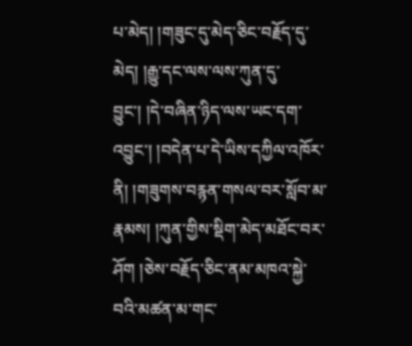པ་མེད། །གཟུང་དུ་མེད་ཅིང་བརྗོད་དུ་མེད། །རྒྱུ་དང་ལས་ལས་ཀུན་དུ་བྱུང་། །དེ་བཞིན་ཉིད་ལས་ཡང་དག་འབྱུང་། །བདེན་པ་དེ་ཡིས་དཀྱིལ་འཁོར་ནི། །གཟུགས་བརྙན་གསལ་བར་སློབ་མ་རྣམས། །ཀུན་གྱིས་སྡིག་མེད་མཐོང་བར་ཤོག །ཅེས་བརྗོད་ཅིང་ནམ་མཁའ་སྐྱེ་བའི་མཚན་མ་གང་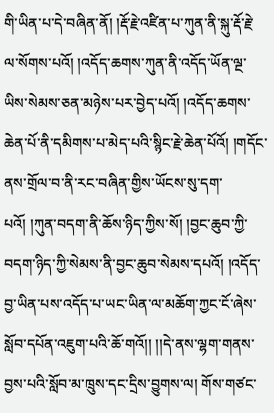གི་ཡིན་པ་དེ་བཞིན་ནོ། །རྡོ་རྗེ་འཛིན་པ་ཀུན་ནི་སྐུ་རྡོ་རྗེ་ལ་སོགས་པའོ། །འདོད་ཆགས་ཀུན་ནི་འདོད་ཡོན་ལྔ་ཡིས་སེམས་ཅན་མཉེས་པར་བྱེད་པའོ། །འདོད་ཆགས་ཆེན་པོ་ནི་དམིགས་པ་མེད་པའི་སྙིང་རྗེ་ཆེན་པོའོ། །གདོང་ནས་གྲོལ་བ་ནི་རང་བཞིན་གྱིས་ཡོངས་སུ་དག་པའོ། །ཀུན་བདག་ནི་ཆོས་ཉིད་ཀྱིས་སོ། །བྱང་ཆུབ་ཀྱི་བདག་ཉིད་ཀྱི་སེམས་ནི་བྱང་ཆུབ་སེམས་དཔའོ། །འདོད་བྱ་ཡིན་པས་འདོད་པ་ཡང་ཡིན་ལ་མཆོག་ཀྱང་ངོ་ཞེས་སློབ་དཔོན་འཇུག་པའི་ཆོ་གའོ།། །།དེ་ནས་ལྷག་གནས་བྱས་པའི་སློབ་མ་ཁྲུས་དང་དྲིས་བྱུགས་ལ། གོས་གཙང་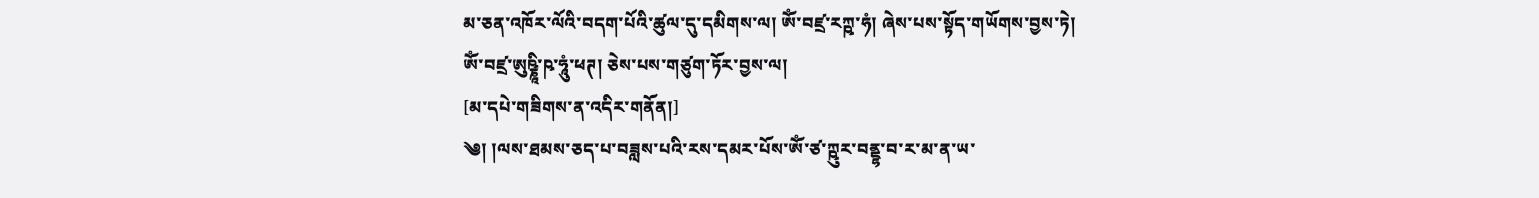མ་ཅན་འཁོར་ལོའི་བདག་པོའི་ཚུལ་དུ་དམིགས་ལ། ཨོཾ་བཛྲ་རཀྵ་ཧཾ། ཞེས་པས་སྟོད་གཡོགས་བྱས་ཏེ། ཨོཾ་བཛྲ་ཨུཥྞཱི་ཥ་ཧཱུཾ་ཕཊ། ཅེས་པས་གཙུག་ཏོར་བྱས་ལ།
[མ་དཔེ་གཟིགས་ན་འདིར་གནོན།]
༄། །ལས་ཐམས་ཅད་པ་བཟླས་པའི་རས་དམར་པོས་ཨོཾ་ཙ་ཀྵུར་བནྡྷ་བ་ར་མ་ན་ཡ་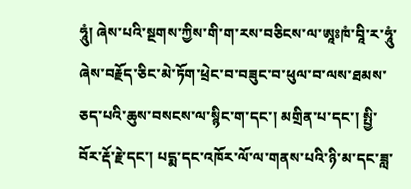ཧཱུཾ། ཞེས་པའི་སྔགས་ཀྱིས་གི་ག་རས་བཅིངས་ལ་ཨཱཿཁཾ་བཱི་ར་ཧཱུཾ་ཞེས་བརྗོད་ཅིང་མེ་ཏོག་ཕྲེང་བ་བཟུང་བ་ཕུལ་བ་ལས་ཐམས་ཅད་པའི་ཆུས་བསངས་ལ་སྙིང་ག་དང་། མགྲིན་པ་དང་། སྤྱི་བོར་རྡོ་རྗེ་དང་། པདྨ་དང་འཁོར་ལོ་ལ་གནས་པའི་ཉི་མ་དང་ཟླ་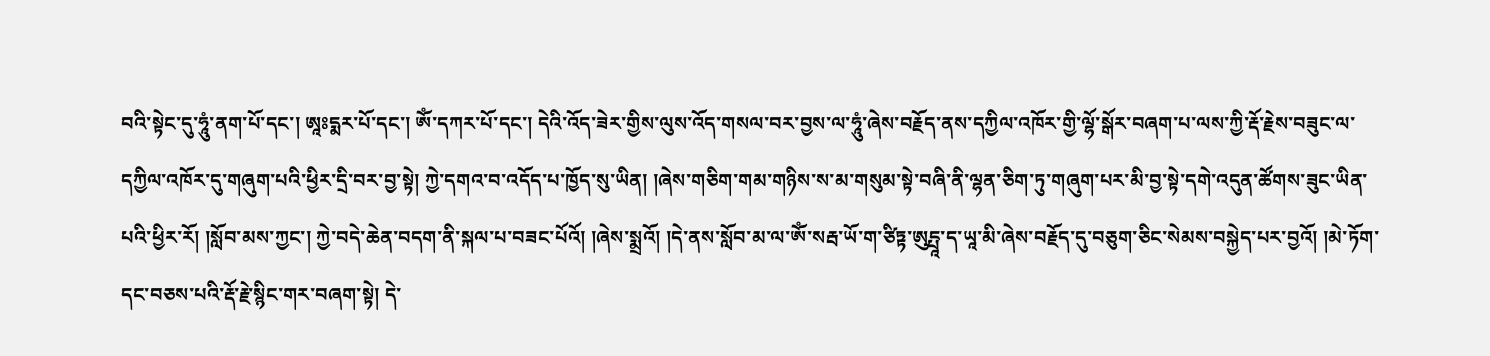བའི་སྟེང་དུ་ཧཱུཾ་ནག་པོ་དང་། ཨཱཿདྨར་པོ་དང་། ཨོཾ་དཀར་པོ་དང་། དེའི་འོད་ཟེར་གྱིས་ལུས་འོད་གསལ་བར་བྱས་ལ་ཧཱུཾ་ཞེས་བརྗོད་ནས་དཀྱིལ་འཁོར་གྱི་ལྷོ་སྒོར་བཞག་པ་ལས་ཀྱི་རྡོ་རྗེས་བཟུང་ལ་དཀྱིལ་འཁོར་དུ་གཞུག་པའི་ཕྱིར་དྲི་བར་བྱ་སྟེ། ཀྱེ་དགའ་བ་འདོད་པ་ཁྱོད་སུ་ཡིན། །ཞེས་གཅིག་གམ་གཉིས་ས་མ་གསུམ་སྟེ་བཞི་ནི་ལྷན་ཅིག་ཏུ་གཞུག་པར་མི་བྱ་སྟེ་དགེ་འདུན་ཚོགས་ཟུང་ཡིན་པའི་ཕྱིར་རོ། །སློབ་མས་ཀྱང་། ཀྱེ་བདེ་ཆེན་བདག་ནི་སྐལ་པ་བཟང་པོའོ། །ཞེས་སྨྲའོ། །དེ་ནས་སློབ་མ་ལ་ཨོཾ་སརྦ་ཡོ་ག་ཙིཏྟ་ཨུདྤཱ་ད་ཡཱ་མི་ཞེས་བརྗོད་དུ་བཅུག་ཅིང་སེམས་བསྐྱེད་པར་བྱའོ། །མེ་ཏོག་དང་བཅས་པའི་རྡོ་རྗེ་སྙིང་གར་བཞག་སྟེ། དེ་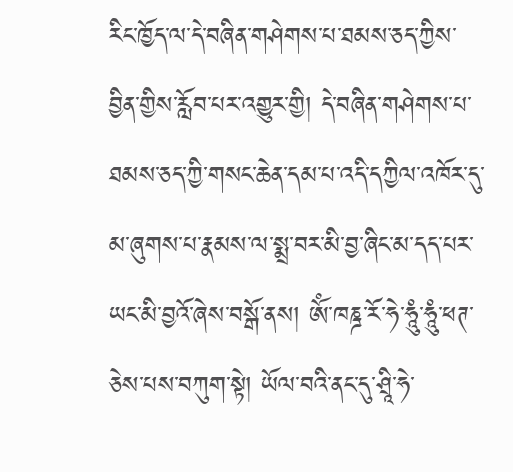རིང་ཁྱོད་ལ་དེ་བཞིན་གཤེགས་པ་ཐམས་ཅད་ཀྱིས་བྱིན་གྱིས་རློབ་པར་འགྱུར་གྱི། དེ་བཞིན་གཤེགས་པ་ཐམས་ཅད་ཀྱི་གསང་ཆེན་དམ་པ་འདི་དཀྱིལ་འཁོར་དུ་མ་ཞུགས་པ་རྣམས་ལ་སྨྲ་བར་མི་བྱ་ཞིང་མ་དད་པར་ཡང་མི་བྱའོ་ཞེས་བསྒོ་ནས། ཨོཾ་ཁཎྜ་རོ་ཧེ་ཧཱུཾ་ཧཱུཾ་ཕཊ་ཅེས་པས་བཀུག་སྟེ། ཡོལ་བའི་ནང་དུ་ཤྲཱི་ཧེ་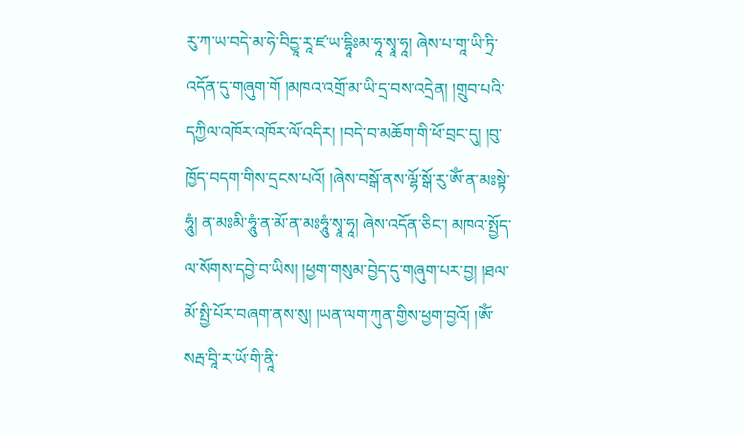རུ་ཀ་ཡ་བདེ་མ་ཧེ་བིདྱཱ་རཱ་ཛ་ཡ་དྷཱིཿམ་ཧཱ་སྭཱ་ཧཱ། ཞེས་པ་གཱ་ཡི་ཏྲི་འདོན་དུ་གཞུག་གོ །མཁའ་འགྲོ་མ་ཡི་དྲ་བས་འདྲེན། །གྲུབ་པའི་དཀྱིལ་འཁོར་འཁོར་ལོ་འདིར། །བདེ་བ་མཆོག་གི་ཕོ་བྲང་དུ། །བུ་ཁྱོད་བདག་གིས་དྲངས་པའོ། །ཞེས་བསྒོ་ནས་ལྷོ་སྒོ་རུ་ཨོཾ་ན་མཿསྟེ་ཧཱུཾ། ན་མཿམི་ཧཱུཾ་ན་མོ་ན་མཿཧཱུཾ་སྭཱ་ཧཱ། ཞེས་འདོན་ཅིང་། མཁའ་སྤྱོད་ལ་སོགས་དབྱེ་བ་ཡིས། །ཕྱག་གསུམ་བྱེད་དུ་གཞུག་པར་བྱ། །ཐལ་མོ་སྤྱི་པོར་བཞག་ནས་སུ། །ཡན་ལག་ཀུན་གྱིས་ཕྱག་བྱའོ། །ཨོཾ་སརྦ་བཱི་ར་ཡོ་གི་ནཱི་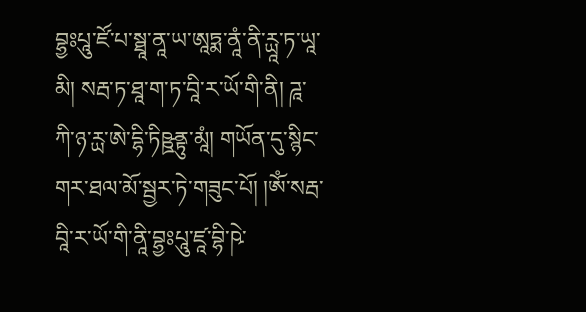བྷྱཿཔཱུ་ཛོ་པ་སྠཱ་ནཱ་ཡ་ཨཱཏྨ་ནཱཾ་ནི་ཪྻཱ་ཏ་ཡཱ་མི། སརྦ་ཏ་ཐཱ་ག་ཏ་བཱི་ར་ཡོ་གི་ནི། ཌཱ་ཀི་ཉ་ཪྻ་ཨེ་དྷི་ཏིཥྛནྟུ་མཱཾ། གཡོན་དུ་སྙིང་གར་ཐལ་མོ་སྦྱར་ཏེ་གཟུང་པོ། །ཨོཾ་སརྦ་བཱི་ར་ཡོ་གི་ནཱི་བྷྱཿཔཱུ་ཛཱ་བྷི་ཥེ་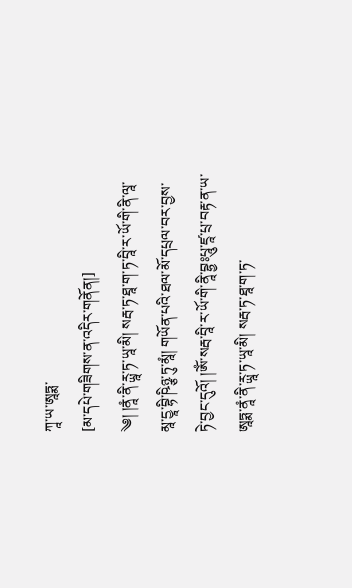ཀཱ་ཡ་ཨཱཏྨ་
[མ་དཔེ་གཟིགས་ན་འདིར་གནོན།]
༄། །ནཱཾ་ནི་ཪྻཱ་ཏ་ཡཱ་མི། སརྦ་ཏ་ཐཱ་ག་ཏ་བཱི་ར་ཡོ་གི་ནི་ལཱ་མཱ་དྱཱ་བྷི་ཥིཉྩ་ཏུ་མཱཾ། གཡོན་པའི་ཐལ་མོ་དཔྲལ་བར་བྱས་ཏེ་བྱང་དུའོ། །ཨོཾ་སརྦ་བཱི་ར་ཡོ་གི་ནཱི་བྷྱཿཔཱུ་ཛཱ་པྲ་བརྟ་ན་ཡ་ཨཱཏྨ་ནཱཾ་ནི་ཪྻཱ་ཏ་ཡཱ་མི། སརྦ་ཏ་ཐཱ་ག་ཏ་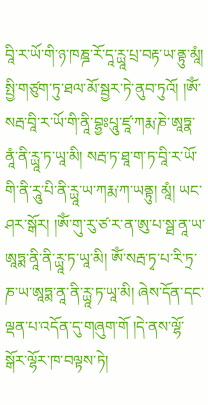བཱི་ར་ཡོ་གི་ཉ་ཁཎྜ་རོ་དཱ་ཪྻཱ་པྲ་བརྟ་ཡ་ནྟུ་མཱཾ། སྤྱི་གཙུག་ཏུ་ཐལ་མོ་སྦྱར་ཏེ་ནུབ་ཏུའོ། །ཨོཾ་སརྦ་བཱི་ར་ཡོ་གི་ནཱི་བྷྱཿཔཱུ་ཛཱ་ཀརྨ་ཎེ་ཨཱཏྣ་ནཱཾ་ནི་ཪྻཱ་ཏ་ཡཱ་མི། སརྦ་ཏ་ཐཱ་ག་ཏ་བཱི་ར་ཡོ་གི་ནི་རཱུ་པི་ནི་ཪྻཱ་ཡ་ཀརྨ་ཀ་ཡནྟུ། མཱཾ། ཡང་ཤར་སྒོར། །ཨོཾ་གུ་རུ་ཙ་ར་ན་ཨུ་པ་སྠ་ནཱ་ཡ་ཨཱཏྨ་ནཱི་ནི་ཪྻཱ་ཏ་ཡཱ་མི། ཨོཾ་སརྦ་ཏྭ་པ་རི་ཏྲ་ཎ་ཡ་ཨཱཏྨ་ནཱ་ནི་ཪྻཱ་ཏ་ཡཱ་མི། ཞེས་དོན་དང་ལྡན་པ་འདོན་དུ་གཞུག་གོ །དེ་ནས་ལྷོ་སྒོར་ལྷོར་ཁ་བལྟས་ཏེ།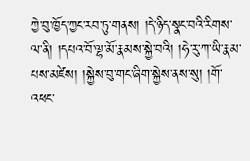ཀྱེ་བུ་ཁྱོད་ཀྱང་རབ་ཏུ་གནས། །དེ་ཉིད་སྣང་བའི་རིགས་ལ་ནི། །དཔའ་བོ་ལྷ་མོ་རྣམས་སྐྱེ་བའི། །ཧེ་རུ་ཀ་ཡི་རྣམ་པས་མཛེས། །སྐྱེས་བུ་གང་ཞིག་སྐྱེས་ནས་སུ། །གོ་འཕང་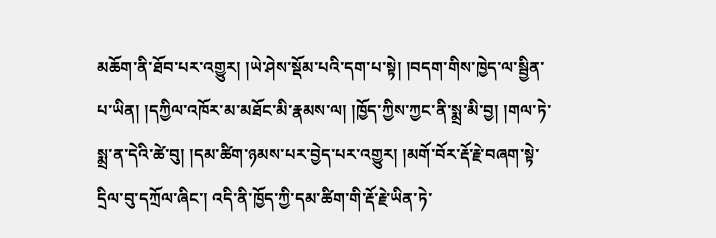མཆོག་ནི་ཐོབ་པར་འགྱུར། །ཡེ་ཤེས་སྡོམ་པའི་དག་པ་སྟེ། །བདག་གིས་ཁྱེད་ལ་སྦྱིན་པ་ཡིན། །དཀྱིལ་འཁོར་མ་མཐོང་མི་རྣམས་ལ། །ཁྱོད་ཀྱིས་ཀྱང་ནི་སྨྲ་མི་བྱ། །གལ་ཏེ་སྨྲ་ན་དེའི་ཚེ་བུ། །དམ་ཚིག་ཉམས་པར་བྱེད་པར་འགྱུར། །མགོ་བོར་རྡོ་རྗེ་བཞག་སྟེ་དྲིལ་བུ་དཀྲོལ་ཞིང་། འདི་ནི་ཁྱོད་ཀྱི་དམ་ཚིག་གི་རྡོ་རྗེ་ཡིན་ཏེ་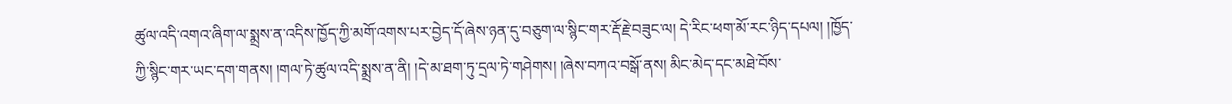ཚུལ་འདི་འགའ་ཞིག་ལ་སྨྲས་ན་འདིས་ཁྱོད་ཀྱི་མགོ་འགས་པར་བྱེད་དོ་ཞེས་ཉན་དུ་བཅུག་ལ་སྙིང་གར་རྡོ་རྗེ་བཟུང་ལ། དེ་རིང་ཕག་མོ་རང་ཉིད་དཔལ། །ཁྱོད་ཀྱི་སྙིང་གར་ཡང་དག་གནས། །གལ་ཏེ་ཚུལ་འདི་སྨྲས་ན་ནི། །དེ་མ་ཐག་ཏུ་དྲལ་ཏེ་གཤེགས། །ཞེས་བཀའ་བསྒོ་ནས། མིང་མེད་དང་མཐེ་བོས་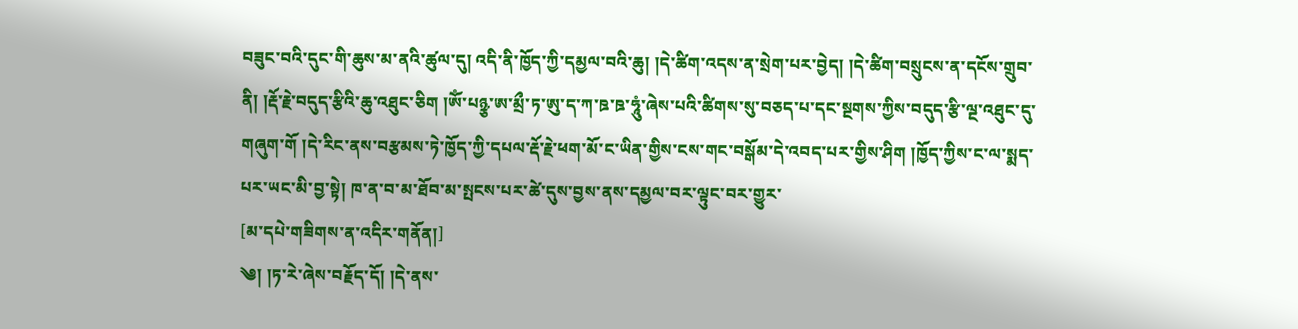བཟུང་བའི་དུང་གི་ཆུས་མ་ནའི་ཚུལ་དུ། འདི་ནི་ཁྱོད་ཀྱི་དམྱལ་བའི་ཆུ། །དེ་ཚིག་འདས་ན་སྲེག་པར་བྱེད། །དེ་ཚིག་བསྲུངས་ན་དངོས་གྲུབ་ནི། །རྡོ་རྗེ་བདུད་རྩིའི་ཆུ་འཐུང་ཅིག །ཨོཾ་པཉྩ་ཨ་མྲྀ་ཏ་ཨུ་ད་ཀ་ཋ་ཋ་ཧཱུཾ་ཞེས་པའི་ཚིགས་སུ་བཅད་པ་དང་སྔགས་ཀྱིས་བདུད་རྩི་ལྔ་འཐུང་དུ་གཞུག་གོ །དེ་རིང་ནས་བརྩམས་ཏེ་ཁྱོད་ཀྱི་དཔལ་རྡོ་རྗེ་ཕག་མོ་ང་ཡིན་གྱིས་ངས་གང་བསྒོམ་དེ་འབད་པར་གྱིས་ཤིག །ཁྱོད་ཀྱིས་ང་ལ་སྨད་པར་ཡང་མི་བྱ་སྟེ། ཁ་ན་བ་མ་ཐོབ་མ་སྤངས་པར་ཚེ་དུས་བྱས་ནས་དམྱལ་བར་ལྟུང་བར་གྱུར་
[མ་དཔེ་གཟིགས་ན་འདིར་གནོན།]
༄། །ཏ་རེ་ཞེས་བརྗོད་དོ། །དེ་ནས་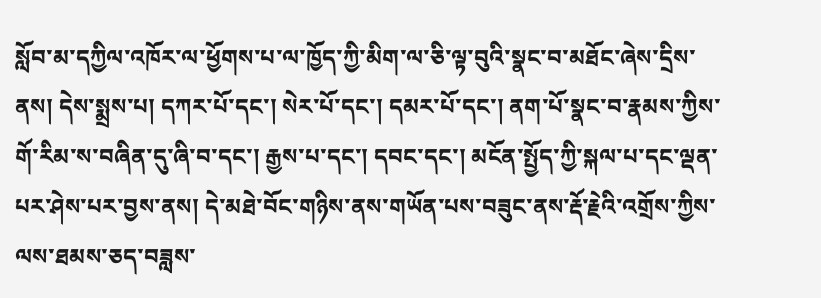སློབ་མ་དཀྱིལ་འཁོར་ལ་ཕྱོགས་པ་ལ་ཁྱོད་ཀྱི་མིག་ལ་ཅི་ལྟ་བུའི་སྣང་བ་མཐོང་ཞེས་དྲིས་ནས། དེས་སྨྲས་པ། དཀར་པོ་དང་། སེར་པོ་དང་། དམར་པོ་དང་། ནག་པོ་སྣང་བ་རྣམས་ཀྱིས་གོ་རིམ་ས་བཞིན་དུ་ཞི་བ་དང་། རྒྱས་པ་དང་། དབང་དང་། མངོན་སྤྱོད་ཀྱི་སྐལ་པ་དང་ལྡན་པར་ཤེས་པར་བྱས་ནས། དེ་མཐེ་བོང་གཉིས་ནས་གཡོན་པས་བཟུང་ནས་རྡོ་རྗེའི་འགྲོས་ཀྱིས་ལས་ཐམས་ཅད་བཟླས་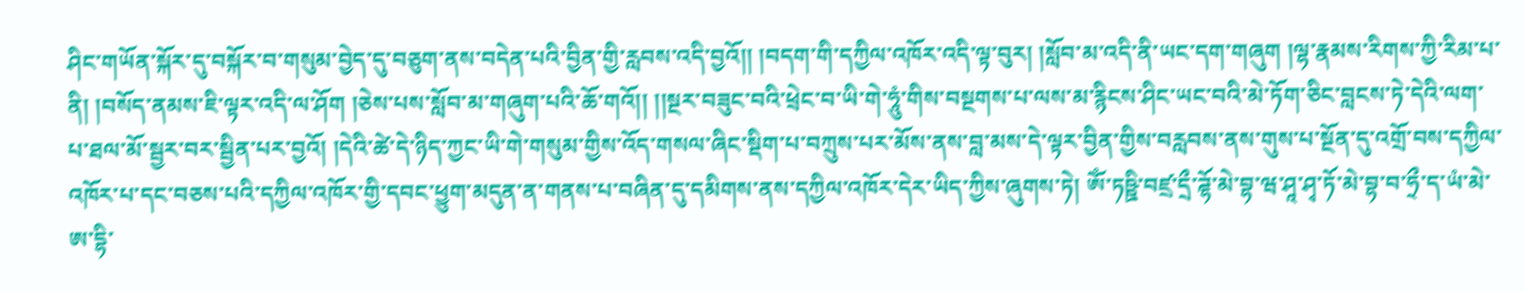ཤིང་གཡོན་སྐོར་དུ་བསྐོར་བ་གསུམ་བྱེད་དུ་བཅུག་ནས་བདེན་པའི་བྱིན་གྱི་རླབས་འདི་བྱའོ།། །བདག་གི་དཀྱིལ་འཁོར་འདི་ལྟ་བུར། །སློབ་མ་འདི་ནི་ཡང་དག་གཞུག །ལྷ་རྣམས་རིགས་ཀྱི་རིམ་པ་ནི། །བསོད་ནམས་ཇི་ལྟར་འདི་ལ་ཤོག །ཅེས་པས་སློབ་མ་གཞུག་པའི་ཆོ་གའོ།། །།སྔར་བཟུང་བའི་ཕྲེང་བ་ཡི་གེ་ཧཱུཾ་གིས་བསྔགས་པ་ལས་མ་རྙིངས་ཤིང་ཡང་བའི་མེ་ཏོག་ཅིང་བླངས་ཏེ་དེའི་ལག་པ་ཐལ་མོ་སྦྱར་བར་སྦྱིན་པར་བྱའོ། །དེའི་ཚེ་དེ་ཉིད་ཀྱང་ཡི་གེ་གསུམ་གྱིས་འོད་གསལ་ཞིང་སྡིག་པ་བཀྲུས་པར་མོས་ནས་བླ་མས་དེ་ལྟར་བྱིན་གྱིས་བརླབས་ནས་གུས་པ་སྔོན་དུ་འགྲོ་བས་དཀྱིལ་འཁོར་པ་དང་བཅས་པའི་དཀྱིལ་འཁོར་གྱི་དབང་ཕྱུག་མདུན་ན་གནས་པ་བཞིན་དུ་དམིགས་ནས་དཀྱིལ་འཁོར་དེར་ཡིད་ཀྱིས་ཞུགས་ཏེ། ཨོཾ་ཏཥྛི་བཛྲ་དྲྀ་ཌྷོ་མེ་བྷ་ཝ་ཤཱ་ཤྭ་ཏོ་མེ་བྷ་བ་ཧྲྀ་ད་ཡཾ་མེ་ཨ་དྷི་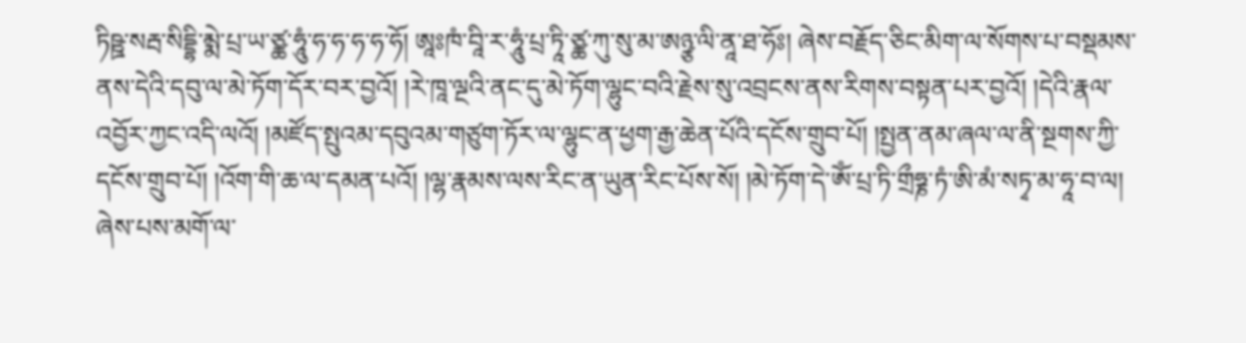ཏིཥྛ་སརྦ་སིདྡྷི་མྨེ་པྲ་ཡ་ཙྪ་ཧཱུཾ་ཧ་ཧ་ཧ་ཧ་ཧོ། ཨཱཿཁཾ་བཱི་ར་ཧཱུཾ་པྲ་ཏཱི་ཙྪ་ཀུ་སུ་མ་ཨཉྩ་ལི་ནཱ་ཐ་ཧོཿ། ཞེས་བརྗོད་ཅིང་མིག་ལ་སོགས་པ་བསྡམས་ནས་དེའི་དབུ་ལ་མེ་ཏོག་དོར་བར་བྱའོ། །རེ་ཁཱ་ལྔའི་ནང་དུ་མེ་ཏོག་ལྷུང་བའི་རྗེས་སུ་འབྲངས་ནས་རིགས་བསྟན་པར་བྱའོ། །དེའི་རྣལ་འབྱོར་ཀྱང་འདི་ལའོ། །མཛོད་སྤུའམ་དབུའམ་གཙུག་ཏོར་ལ་ལྷུང་ན་ཕྱག་རྒྱ་ཆེན་པོའི་དངོས་གྲུབ་པོ། །སྤྱན་ནམ་ཞལ་ལ་ནི་སྔགས་ཀྱི་དངོས་གྲུབ་པོ། །འོག་གི་ཆ་ལ་དམན་པའོ། །ལྷ་རྣམས་ལས་རིང་ན་ཡུན་རིང་པོས་སོ། །མེ་ཏོག་དེ་ཨོཾ་པྲ་ཏི་གྲྀཧྞ་ཏཾ་ཨི་མཾ་སཏྭ་མ་ཧཱ་བ་ལ། ཞེས་པས་མགོ་ལ་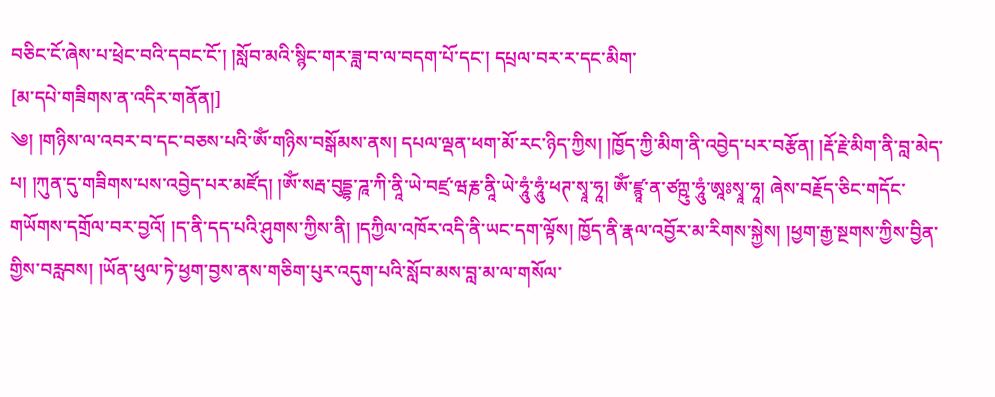བཅིང་ངོ་ཞེས་པ་ཕྲེང་བའི་དབང་ངོ་། །སློབ་མའི་སྙིང་གར་ཟླ་བ་ལ་བདག་པོ་དང་། དཔྲལ་བར་ར་དང་མིག་
[མ་དཔེ་གཟིགས་ན་འདིར་གནོན།]
༄། །གཉིས་ལ་འབར་བ་དང་བཅས་པའི་ཨོཾ་གཉིས་བསྒོམས་ནས། དཔལ་ལྡན་ཕག་མོ་རང་ཉིད་ཀྱིས། །ཁྱོད་ཀྱི་མིག་ནི་འབྱེད་པར་བརྩོན། །རྡོ་རྗེ་མིག་ནི་བླ་མེད་པ། །ཀུན་དུ་གཟིགས་པས་འབྱེད་པར་མཛོད། །ཨོཾ་སརྦ་བུདྡྷ་ཌཱ་ཀི་ནཱི་ཡེ་བཛྲ་ཝརྞ་ནཱི་ཡེ་ཧཱུཾ་ཧཱུཾ་ཕཊ་སྭཱ་ཧཱ། ཨོཾ་ཛྙཱ་ན་ཙཀྵུ་ཧཱུཾ་ཨཱཿསྭཱ་ཧཱ། ཞེས་བརྗོད་ཅིང་གདོང་གཡོགས་དགྲོལ་བར་བྱའོ། །ད་ནི་དད་པའི་ཤུགས་ཀྱིས་ནི། །དཀྱིལ་འཁོར་འདི་ནི་ཡང་དག་ལྟོས། ཁྱོད་ནི་རྣལ་འབྱོར་མ་རིགས་སྐྱེས། །ཕྱག་རྒྱ་སྔགས་ཀྱིས་བྱིན་གྱིས་བརླབས། །ཡོན་ཕུལ་ཏེ་ཕྱག་བྱས་ནས་གཅིག་པུར་འདུག་པའི་སློབ་མས་བླ་མ་ལ་གསོལ་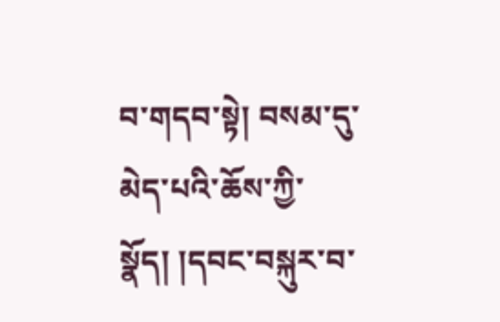བ་གདབ་སྟེ། བསམ་དུ་མེད་པའི་ཆོས་ཀྱི་སྣོད། །དབང་བསྐུར་བ་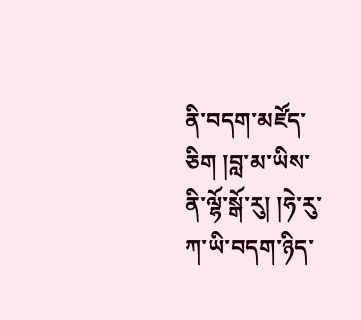ནི་བདག་མཛོད་ཅིག །བླ་མ་ཡིས་ནི་ལྷོ་སྒོ་རུ། །ཧེ་རུ་ཀ་ཡི་བདག་ཉིད་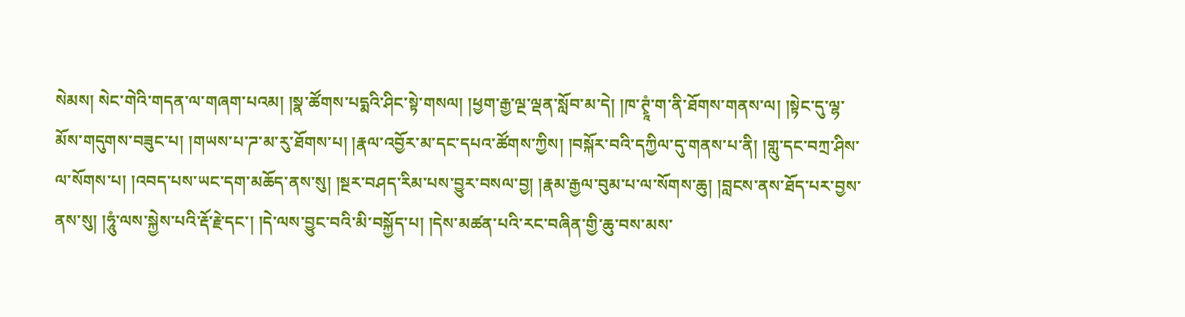སེམས། སེང་གེའི་གདན་ལ་གཞག་པའམ། །སྣ་ཚོགས་པདྨའི་ཤིང་སྟེ་གསལ། །ཕྱག་རྒྱ་ལྔ་ལྡན་སློབ་མ་དེ། །ཁ་ཊྭཱཾ་ག་ནི་ཐོགས་གནས་ལ། །སྟེང་དུ་ལྷ་མོས་གདུགས་བཟུང་པ། །གཡས་པ་ཌ་མ་རུ་ཐོགས་པ། །རྣལ་འབྱོར་མ་དང་དཔའ་ཚོགས་ཀྱིས། །བསྐོར་བའི་དཀྱིལ་དུ་གནས་པ་ནི། །གླུ་དང་བཀྲ་ཤིས་ལ་སོགས་པ། །འབད་པས་ཡང་དག་མཆོད་ནས་སུ། །སྔར་བཤད་རིམ་པས་བྱུར་བསལ་བྱ། །རྣམ་རྒྱལ་བུམ་པ་ལ་སོགས་ཆུ། །བླངས་ནས་ཐོད་པར་བྱས་ནས་སུ། །ཧཱུཾ་ལས་སྐྱེས་པའི་རྡོ་རྗེ་དང་། །དེ་ལས་བྱུང་བའི་མི་བསྐྱོད་པ། །དེས་མཚན་པའི་རང་བཞིན་གྱི་ཆུ་བས་མས་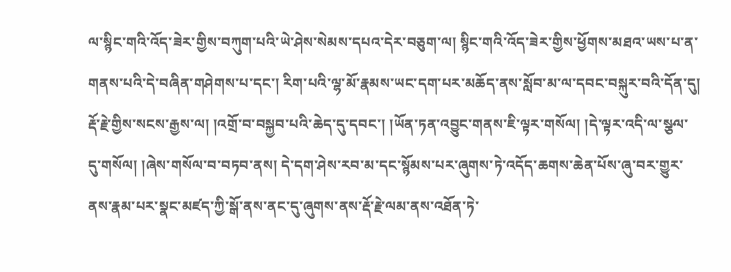ལ་སྙིང་གའི་འོད་ཟེར་གྱིས་བཀུག་པའི་ཡེ་ཤེས་སེམས་དཔའ་དེར་བཅུག་ལ། སྙིང་གའི་འོད་ཟེར་གྱིས་ཕྱོགས་མཐའ་ཡས་པ་ན་གནས་པའི་དེ་བཞིན་གཤེགས་པ་དང་། རིག་པའི་ལྷ་མོ་རྣམས་ཡང་དག་པར་མཆོད་ནས་སློབ་མ་ལ་དབང་བསྐུར་བའི་དོན་དུ། རྡོ་རྗེ་གྱིས་སངས་རྒྱས་ལ། །འགྲོ་བ་བསྐྱབ་པའི་ཆེད་དུ་དབང་། །ཡོན་ཏན་འབྱུང་གནས་ཇི་ལྟར་གསོལ། །དེ་ལྟར་འདི་ལ་སྩལ་དུ་གསོལ། །ཞེས་གསོལ་བ་བཏབ་ནས། དེ་དག་ཤེས་རབ་མ་དང་སྙོམས་པར་ཞུགས་ཏེ་འདོད་ཆགས་ཆེན་པོས་ཞུ་བར་གྱུར་ནས་རྣམ་པར་སྣང་མཛད་ཀྱི་སྒོ་ནས་ནང་དུ་ཞུགས་ནས་རྡོ་རྗེ་ལམ་ནས་འཐོན་ཏེ་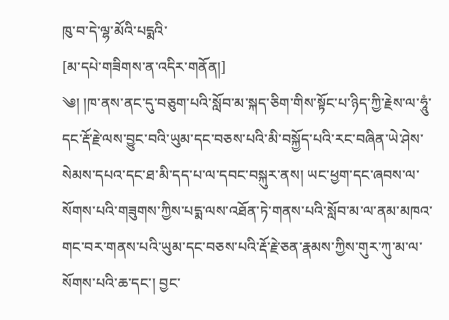ཁུ་བ་དེ་ལྷ་མོའི་པདྨའི་
[མ་དཔེ་གཟིགས་ན་འདིར་གནོན།]
༄། །ཁ་ནས་ནང་དུ་བཅུག་པའི་སློབ་མ་སྐད་ཅིག་གིས་སྟོང་པ་ཉིད་ཀྱི་རྗེས་ལ་ཧཱུཾ་དང་རྡོ་རྗེ་ལས་བྱུང་བའི་ཡུམ་དང་བཅས་པའི་མི་བསྐྱོད་པའི་རང་བཞིན་ཡེ་ཤེས་སེམས་དཔའ་དང་ཐ་མི་དད་པ་ལ་དབང་བསྐུར་ནས། ཡང་ཕྱག་དང་ཞབས་ལ་སོགས་པའི་གཟུགས་ཀྱིས་པདྨ་ལས་འཐོན་ཏེ་གནས་པའི་སློབ་མ་ལ་ནམ་མཁའ་གང་བར་གནས་པའི་ཡུམ་དང་བཅས་པའི་རྡོ་རྗེ་ཅན་རྣམས་ཀྱིས་གུར་ཀུ་མ་ལ་སོགས་པའི་ཆ་དང་། བྱང་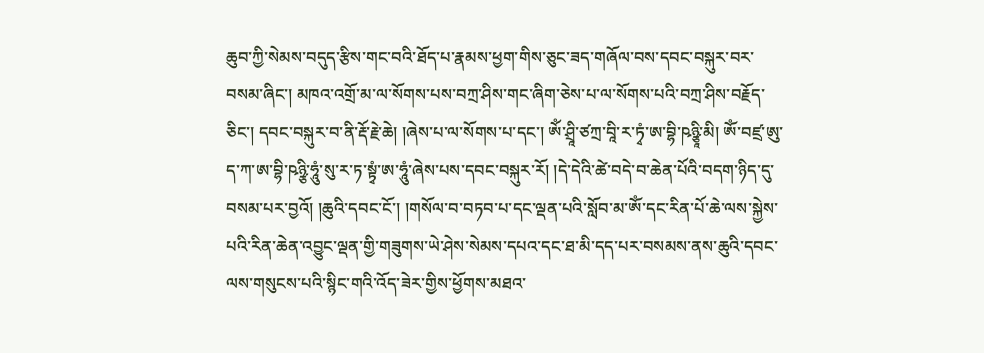ཆུབ་ཀྱི་སེམས་བདུད་རྩིས་གང་བའི་ཐོད་པ་རྣམས་ཕྱག་གིས་ཅུང་ཟད་གཞོལ་བས་དབང་བསྐུར་བར་བསམ་ཞིང་། མཁའ་འགྲོ་མ་ལ་སོགས་པས་བཀྲ་ཤིས་གང་ཞིག་ཅེས་པ་ལ་སོགས་པའི་བཀྲ་ཤིས་བརྗོད་ཅིང་། དབང་བསྐུར་བ་ནི་རྡོ་རྗེ་ཆེ། །ཞེས་པ་ལ་སོགས་པ་དང་། ཨོཾ་ཤྲཱི་ཙཀྲ་བཱི་ར་ཏྭཾ་ཨ་བྷི་ཥཉྩཱི་མི། ཨོཾ་བཛྲ་ཨུ་ད་ཀ་ཨ་བྷི་ཥཉྩི་ཧཱུཾ་སུ་ར་ཏ་སྟྭཾ་ཨ་ཧཱུཾ་ཞེས་པས་དབང་བསྐུར་རོ། །དེ་དེའི་ཚེ་བདེ་བ་ཆེན་པོའི་བདག་ཉིད་དུ་བསམ་པར་བྱའོ། །ཆུའི་དབང་ངོ་། །གསོལ་བ་བཏབ་པ་དང་ལྡན་པའི་སློབ་མ་ཨོཾ་དང་རིན་པོ་ཆེ་ལས་སྐྱེས་པའི་རིན་ཆེན་འབྱུང་ལྡན་གྱི་གཟུགས་ཡེ་ཤེས་སེམས་དཔའ་དང་ཐ་མི་དད་པར་བསམས་ནས་ཆུའི་དབང་ལས་གསུངས་པའི་སྙིང་གའི་འོད་ཟེར་གྱིས་ཕྱོགས་མཐའ་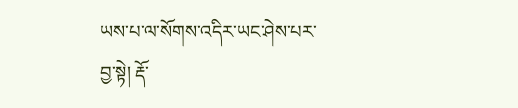ཡས་པ་ལ་སོགས་འདིར་ཡང་ཤེས་པར་བྱ་སྟེ། རྡོ་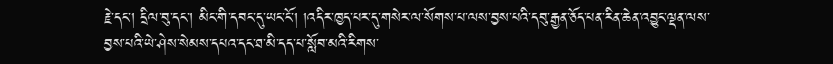རྗེ་དང་། དྲིལ་བུ་དང་། མིང་གི་དབང་དུ་ཡང་ངོ་། །འདིར་ཁྱད་པར་དུ་གསེར་ལ་སོགས་པ་ལས་བྱས་པའི་དབུ་རྒྱན་ཅོད་པན་རིན་ཆེན་འབྱུང་ལྡན་ལས་བྱས་པའི་ཡེ་ཤེས་སེམས་དཔའ་དང་ཐ་མི་དད་པ་སློབ་མའི་རིགས་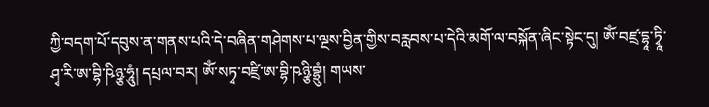ཀྱི་བདག་པོ་དབུས་ན་གནས་པའི་དེ་བཞིན་གཤེགས་པ་ལྔས་བྱིན་གྱིས་བརླབས་པ་དེའི་མགོ་ལ་བསྐོན་ཞིང་སྟེང་དུ། ཨོཾ་བཛྲ་དྷཱ་ཏྭཱི་ཤྭ་རི་ཨ་བྷི་ཥིཉྩ་ཧཱུཾ། དཔྲལ་བར། ཨོཾ་སཏྭ་བཛྲི་ཨ་བྷི་ཥཉྩི་བྷྲུཾ། གཡས་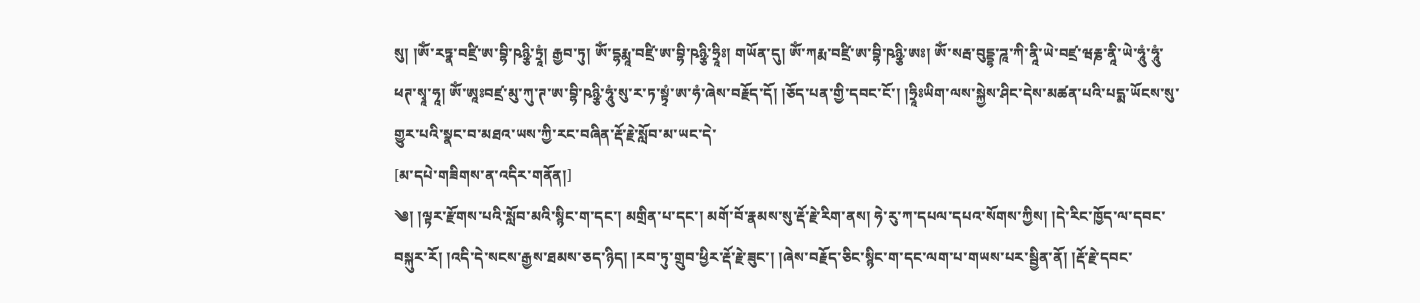སུ། །ཨོཾ་རཏྣ་བཛྲི་ཨ་བྷི་ཥཉྩི་ཏྲཱཾ། རྒྱབ་ཏུ། ཨོཾ་དྷརྨཱ་བཛྲི་ཨ་བྷི་ཥཉྩི་ཧྲཱིཿ། གཡོན་དུ། ཨོཾ་ཀརྨ་བཛྲི་ཨ་བྷི་ཥཉྩི་ཨཿ། ཨོཾ་སརྦ་བུདྡྷ་ཌཱ་ཀི་ནཱི་ཡེ་བཛྲ་ཝརྞ་ནཱི་ཡེ་ཧཱུཾ་ཧཱུཾ་ཕཊ་སྭཱ་ཧཱ། ཨོཾ་ཨཱཿབཛྲ་མུ་ཀུ་ཊ་ཨ་བྷི་ཥཉྩི་ཧཱུཾ་སུ་ར་ཏ་སྟྭཾ་ཨ་ཧཾ་ཞེས་བརྗོད་དོ། །ཅོད་པན་གྱི་དབང་ངོ་། །ཧྲཱིཿཡིག་ལས་སྐྱེས་ཤིང་དེས་མཚན་པའི་པདྨ་ཡོངས་སུ་གྱུར་པའི་སྣང་བ་མཐའ་ཡས་ཀྱི་རང་བཞིན་རྡོ་རྗེ་སློབ་མ་ཡང་དེ་
[མ་དཔེ་གཟིགས་ན་འདིར་གནོན།]
༄། །ལྟར་རྫོགས་པའི་སློབ་མའི་སྙིང་ག་དང་། མགྲིན་པ་དང་། མགོ་བོ་རྣམས་སུ་རྡོ་རྗེ་རིག་ནས། ཧེ་རུ་ཀ་དཔལ་དཔའ་སོགས་ཀྱིས། །དེ་རིང་ཁྱོད་ལ་དབང་བསྐུར་རོ། །འདི་དེ་སངས་རྒྱས་ཐམས་ཅད་ཉིད། །རབ་ཏུ་གྲུབ་ཕྱིར་རྡོ་རྗེ་ཟུང་། །ཞེས་བརྗོད་ཅིང་སྙིང་ག་དང་ལག་པ་གཡས་པར་སྦྱིན་ནོ། །རྡོ་རྗེ་དབང་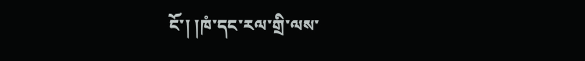ངོ་། །ཁཾ་དང་རལ་གྲི་ལས་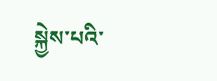སྐྱེས་པའི་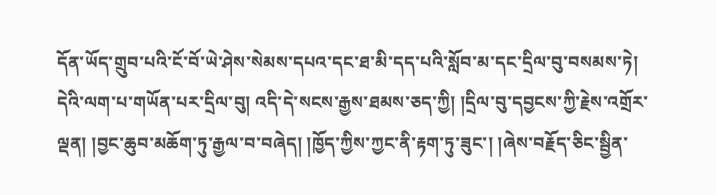དོན་ཡོད་གྲུབ་པའི་ངོ་བོ་ཡེ་ཤེས་སེམས་དཔའ་དང་ཐ་མི་དད་པའི་སློབ་མ་དང་དྲིལ་བུ་བསམས་ཏེ། དེའི་ལག་པ་གཡོན་པར་དྲིལ་བུ། འདི་དེ་སངས་རྒྱས་ཐམས་ཅད་ཀྱི། །དྲིལ་བུ་དབྱངས་ཀྱི་རྗེས་འགྲོར་ལྡན། །བྱང་ཆུབ་མཆོག་ཏུ་རྒྱལ་བ་བཞེད། །ཁྱོད་ཀྱིས་ཀྱང་ནི་རྟག་ཏུ་ཟུང་། །ཞེས་བརྗོད་ཅིང་སྦྱིན་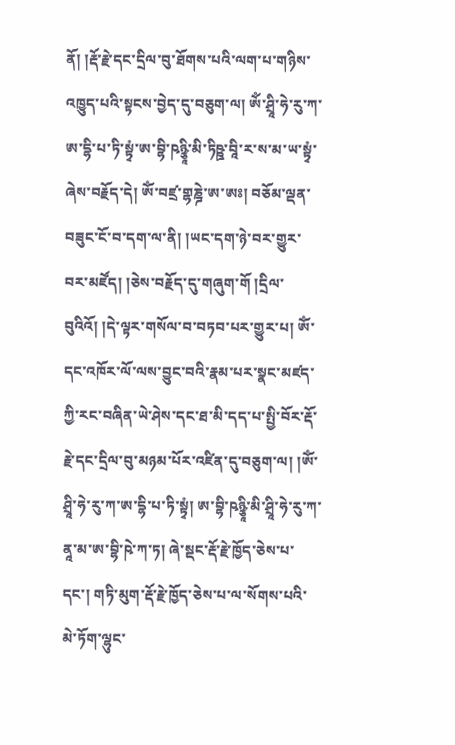ནོ། །རྡོ་རྗེ་དང་དྲིལ་བུ་ཐོགས་པའི་ལག་པ་གཉིས་འཁྱུད་པའི་སྟངས་བྱེད་དུ་བཅུག་ལ། ཨོཾ་ཤྲཱི་ཧེ་རུ་ཀ་ཨ་དྷི་པ་ཏི་སྟྭཾ་ཨ་བྷི་ཥཉྩཱི་མི་ཏིཥྛ་བཱི་ར་ས་མ་ཡ་སྟྭཾ་ཞེས་བརྗོད་དེ། ཨོཾ་བཛྲ་གྷཎྜེ་ཨ་ཨཿ། བཅོམ་ལྡན་བཟུང་ངོ་བ་དག་ལ་ནི། །ཡང་དག་ཉེ་བར་གྱུར་བར་མཛོད། །ཅེས་བརྗོད་དུ་གཞུག་གོ །དྲིལ་བུའིའོ། །དེ་ལྟར་གསོལ་བ་བཏབ་པར་གྱུར་པ། ཨོཾ་དང་འཁོར་ལོ་ལས་བྱུང་བའི་རྣམ་པར་སྣང་མཛད་ཀྱི་རང་བཞིན་ཡེ་ཤེས་དང་ཐ་མི་དད་པ་སྤྱི་བོར་རྡོ་རྗེ་དང་དྲིལ་བུ་མཉམ་པོར་འཛིན་དུ་བཅུག་ལ། །ཨོཾ་ཤྲཱི་ཧེ་རུ་ཀ་ཨ་དྷི་པ་ཏི་སྟྭཾ། ཨ་བྷི་ཥཉྩཱི་མི་ཤྲཱི་ཧེ་རུ་ཀ་ནཱ་མ་ཨ་བྷི་ཥེ་ཀ་ཏ། ཞེ་སྡང་རྡོ་རྗེ་ཁྱོད་ཅེས་པ་དང་། གཏི་མུག་རྡོ་རྗེ་ཁྱོད་ཅེས་པ་ལ་སོགས་པའི་མེ་ཏོག་ལྷུང་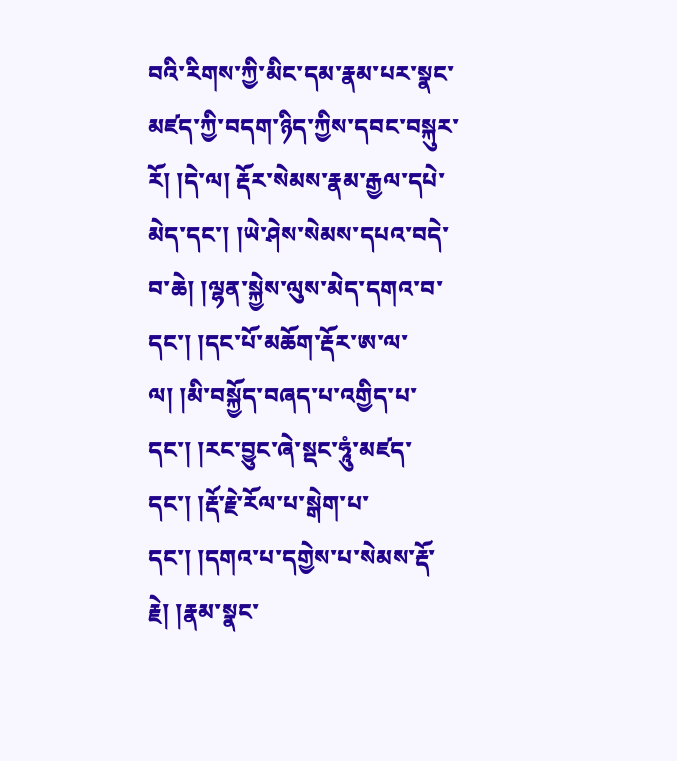བའི་རིགས་ཀྱི་མིང་དམ་རྣམ་པར་སྣང་མཛད་ཀྱི་བདག་ཉིད་ཀྱིས་དབང་བསྐུར་རོ། །དེ་ལ། རྡོར་སེམས་རྣམ་རྒྱལ་དཔེ་མེད་དང་། །ཡེ་ཤེས་སེམས་དཔའ་བདེ་བ་ཆེ། །ལྷན་སྐྱེས་ལུས་མེད་དགའ་བ་དང་། །དང་པོ་མཆོག་རྡོར་ཨ་ལ་ལ། །མི་བསྐྱོད་བཞད་པ་འགྱིད་པ་དང་། །རང་བྱུང་ཞེ་སྡང་ཧཱུཾ་མཛད་དང་། །རྡོ་རྗེ་རོལ་པ་སྒེག་པ་དང་། །དགའ་པ་དགྱེས་པ་སེམས་རྡོ་རྗེ། །རྣམ་སྣང་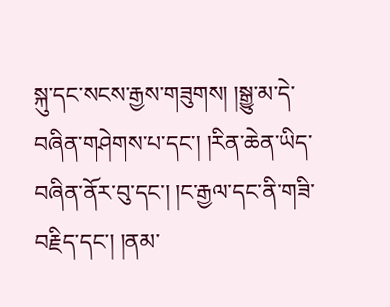སྐུ་དང་སངས་རྒྱས་གཟུགས། །སྒྱུ་མ་དེ་བཞིན་གཤེགས་པ་དང་། །རིན་ཆེན་ཡིད་བཞིན་ནོར་བུ་དང་། །ང་རྒྱལ་དང་ནི་གཟི་བརྗིད་དང་། །ནམ་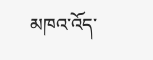མཁའ་འོད་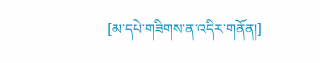[མ་དཔེ་གཟིགས་ན་འདིར་གནོན།]